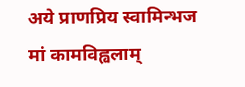अये प्राणप्रिय स्वामिन्भज मां कामविह्वलाम्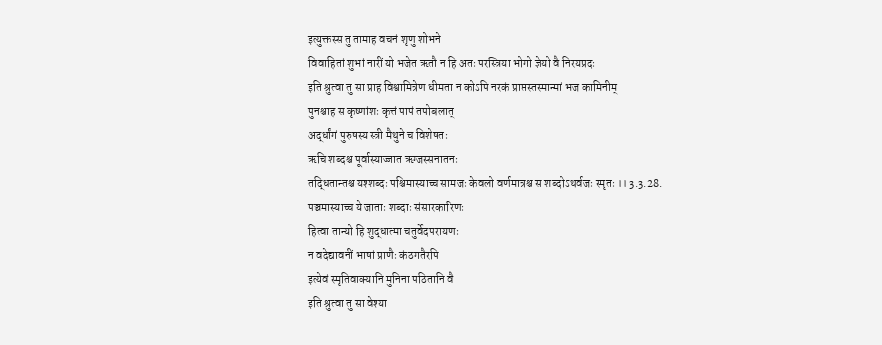इत्युक्तस्स तु तामाह वचनं शृणु शोभने
विवाहितां शुभां नारीं यो भजेत ऋतौ न हि अतः परस्त्रिया भोगो ज्ञेयो वै निरयप्रदः
इति श्रुत्वा तु सा प्राह विश्वामित्रेण धीमता न कोऽपि नरकं प्राप्तस्तस्मान्मां भज कामिनीम्
पुनश्चाह स कृष्णांशः कृत्तं पापं तपोबलात्
अर्द्धांगं पुरुषस्य स्त्री मैथुने च विशेषतः
ऋचि शब्दश्च पूर्वास्याज्जात ऋग्जस्सनातनः
तद्धितान्तश्च यश्शब्दः पश्चिमास्याच्च सामजः केवलो वर्णमात्रश्च स शब्दोऽथर्वजः स्मृतः ।। 3.3.28.
पञ्चमास्याच्च ये जाताः शब्दाः संसारकारिणः
हित्वा तान्यो हि शुद्धात्मा चतुर्वेदपरायणः
न वदेद्यावनीं भाषां प्राणैः कंठगतैरपि
इत्येवं स्मृतिवाक्यानि मुनिना पठितानि वै
इति श्रुत्वा तु सा वेश्या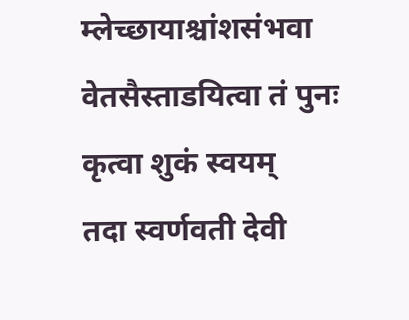म्लेच्छायाश्चांशसंभवा
वेतसैस्ताडयित्वा तं पुनः कृत्वा शुकं स्वयम्
तदा स्वर्णवती देवी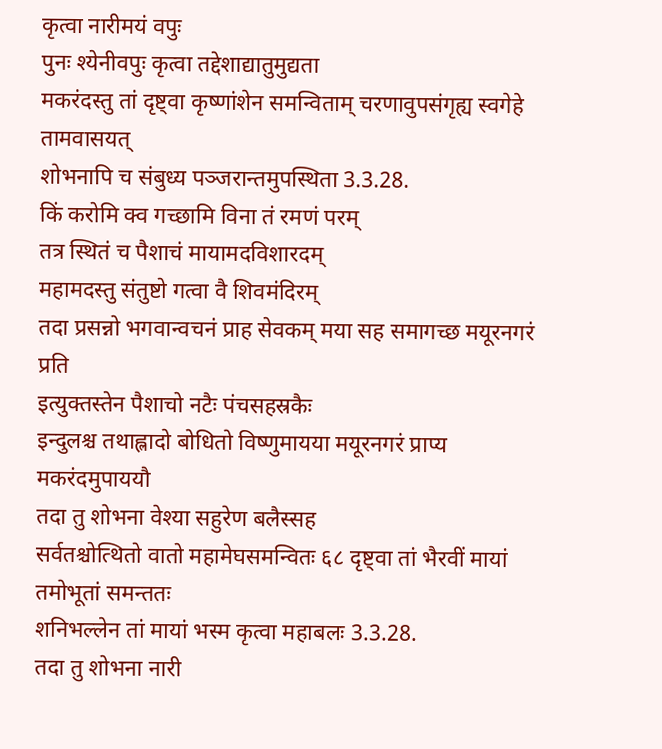कृत्वा नारीमयं वपुः
पुनः श्येनीवपुः कृत्वा तद्देशाद्यातुमुद्यता
मकरंदस्तु तां दृष्ट्वा कृष्णांशेन समन्विताम् चरणावुपसंगृह्य स्वगेहे तामवासयत्
शोभनापि च संबुध्य पञ्जरान्तमुपस्थिता 3.3.28.
किं करोमि क्व गच्छामि विना तं रमणं परम्
तत्र स्थितं च पैशाचं मायामदविशारदम्
महामदस्तु संतुष्टो गत्वा वै शिवमंदिरम्
तदा प्रसन्नो भगवान्वचनं प्राह सेवकम् मया सह समागच्छ मयूरनगरं प्रति
इत्युक्तस्तेन पैशाचो नटैः पंचसहस्रकैः
इन्दुलश्च तथाह्लादो बोधितो विष्णुमायया मयूरनगरं प्राप्य मकरंदमुपाययौ
तदा तु शोभना वेश्या सहुरेण बलैस्सह
सर्वतश्चोत्थितो वातो महामेघसमन्वितः ६८ दृष्ट्वा तां भैरवीं मायां तमोभूतां समन्ततः
शनिभल्लेन तां मायां भस्म कृत्वा महाबलः 3.3.28.
तदा तु शोभना नारी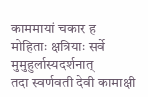काममायां चकार ह
मोहिताः क्षत्रियाः सर्वे मुमुहुर्लास्यदर्शनात्
तदा स्वर्णवती देवी कामाक्षी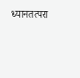ध्यानतत्परा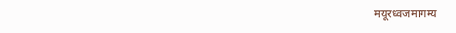मयूरध्वजमागम्य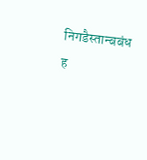निगडैस्तान्बबंध ह